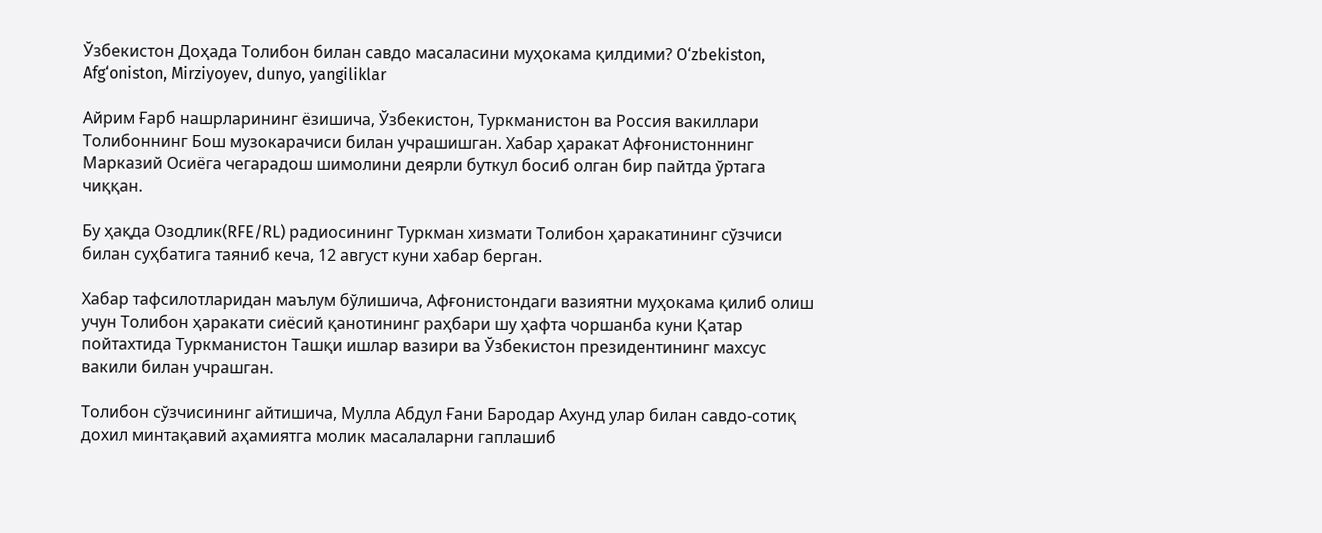Ўзбекистон Доҳада Толибон билан савдо масаласини муҳокама қилдими? O‘zbekiston, Afg‘oniston, Mirziyoyev, dunyo, yangiliklar

Айрим Ғарб нашрларининг ёзишича, Ўзбекистон, Туркманистон ва Россия вакиллари Толибоннинг Бош музокарачиси билан учрашишган. Хабар ҳаракат Афғонистоннинг Марказий Осиёга чегарадош шимолини деярли буткул босиб олган бир пайтда ўртага чиққан.

Бу ҳақда Озодлик(RFE/RL) радиосининг Туркман хизмати Толибон ҳаракатининг сўзчиси билан суҳбатига таяниб кеча, 12 август куни хабар берган.

Хабар тафсилотларидан маълум бўлишича, Афғонистондаги вазиятни муҳокама қилиб олиш учун Толибон ҳаракати сиёсий қанотининг раҳбари шу ҳафта чоршанба куни Қатар пойтахтида Туркманистон Ташқи ишлар вазири ва Ўзбекистон президентининг махсус вакили билан учрашган.

Толибон сўзчисининг айтишича, Мулла Абдул Ғани Бародар Ахунд улар билан савдо-сотиқ дохил минтақавий аҳамиятга молик масалаларни гаплашиб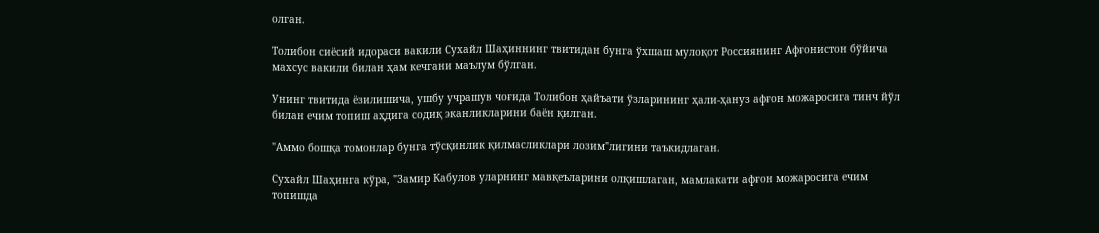олган.

Толибон сиёсий идораси вакили Сухайл Шаҳиннинг твитидан бунга ўхшаш мулоқот Россиянинг Афғонистон бўйича махсус вакили билан ҳам кечгани маълум бўлган.

Унинг твитида ёзилишича, ушбу учрашув чоғида Толибон ҳайъати ўзларининг ҳали-ҳануз афғон можаросига тинч йўл билан ечим топиш аҳдига содиқ эканликларини баён қилган.

"Аммо бошқа томонлар бунга тўсқинлик қилмасликлари лозим"лигини таъкидлаган.

Сухайл Шаҳинга кўра, "Замир Кабулов уларнинг мавқеъларини олқишлаган, мамлакати афғон можаросига ечим топишда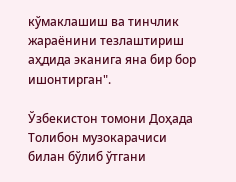кўмаклашиш ва тинчлик жараёнини тезлаштириш аҳдида эканига яна бир бор ишонтирган".

Ўзбекистон томони Доҳада Толибон музокарачиси билан бўлиб ўтгани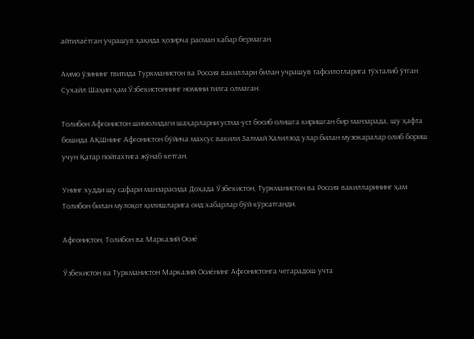айтилаётган учрашув ҳақида ҳозирча расман хабар бермаган.

Аммо ўзининг твитида Туркманистон ва Россия вакиллари билан учрашув тафсилотларига тўхталиб ўтган Сухайл Шаҳин ҳам Ўзбекистоннинг номини тилга олмаган.

Толибон Афғонистон шимолидаги шаҳарларни устма-уст босиб олишга киришган бир манзарада, шу ҳафта бошида АҚШнинг Афғонистон бўйича махсус вакили Залмай Халилзод улар билан музокаралар олиб бориш учун Қатар пойтахтига жўнаб кетган.

Унинг худди шу сафари манзарасида Доҳада Ўзбекистон, Туркманистон ва Россия вакилларининг ҳам Толибон билан мулоқот қилишларига оид хабарлар бўй кўрсатганди.

Афғонистон, Толибон ва Марказий Осиё

Ўзбекистон ва Туркманистон Марказий Осиёнинг Афғонистонга чегарадош учта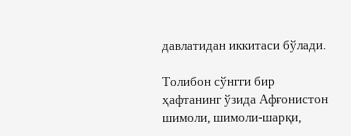давлатидан иккитаси бўлади.

Толибон сўнгги бир ҳафтанинг ўзида Афғонистон шимоли, шимоли-шарқи,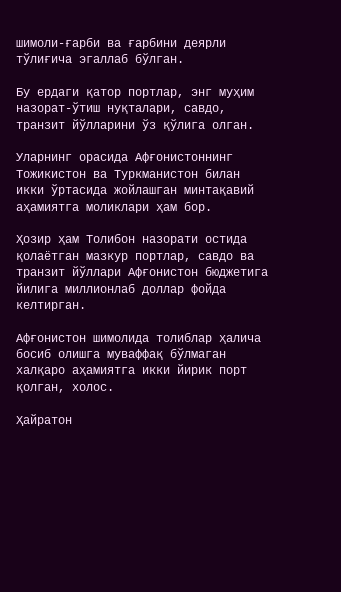шимоли-ғарби ва ғарбини деярли тўлиғича эгаллаб бўлган.

Бу ердаги қатор портлар, энг муҳим назорат-ўтиш нуқталари, савдо, транзит йўлларини ўз қўлига олган.

Уларнинг орасида Афғонистоннинг Тожикистон ва Туркманистон билан икки ўртасида жойлашган минтақавий аҳамиятга моликлари ҳам бор.

Ҳозир ҳам Толибон назорати остида қолаётган мазкур портлар, савдо ва транзит йўллари Афғонистон бюджетига йилига миллионлаб доллар фойда келтирган.

Афғонистон шимолида толиблар ҳалича босиб олишга муваффақ бўлмаган халқаро аҳамиятга икки йирик порт қолган, холос.

Ҳайратон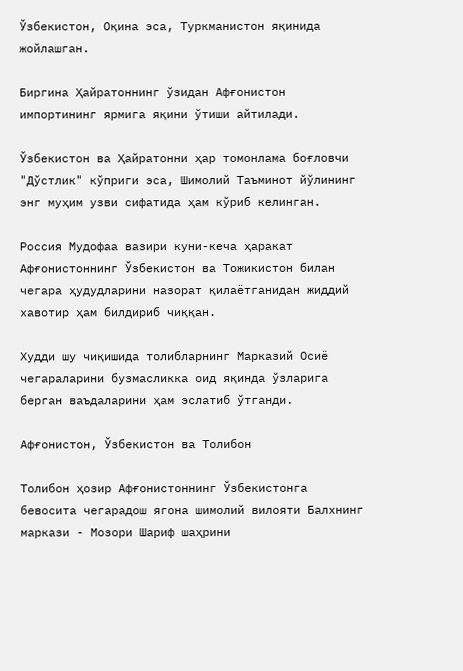Ўзбекистон, Оқина эса, Туркманистон яқинида жойлашган.

Биргина Ҳайратоннинг ўзидан Афғонистон импортининг ярмига яқини ўтиши айтилади.

Ўзбекистон ва Ҳайратонни ҳар томонлама боғловчи "Дўстлик" кўприги эса, Шимолий Таъминот йўлининг энг муҳим узви сифатида ҳам кўриб келинган.

Россия Мудофаа вазири куни-кеча ҳаракат Афғонистоннинг Ўзбекистон ва Тожикистон билан чегара ҳудудларини назорат қилаётганидан жиддий хавотир ҳам билдириб чиққан.

Худди шу чиқишида толибларнинг Марказий Осиё чегараларини бузмасликка оид яқинда ўзларига берган ваъдаларини ҳам эслатиб ўтганди.

Афғонистон, Ўзбекистон ва Толибон

Толибон ҳозир Афғонистоннинг Ўзбекистонга бевосита чегарадош ягона шимолий вилояти Балхнинг маркази - Мозори Шариф шаҳрини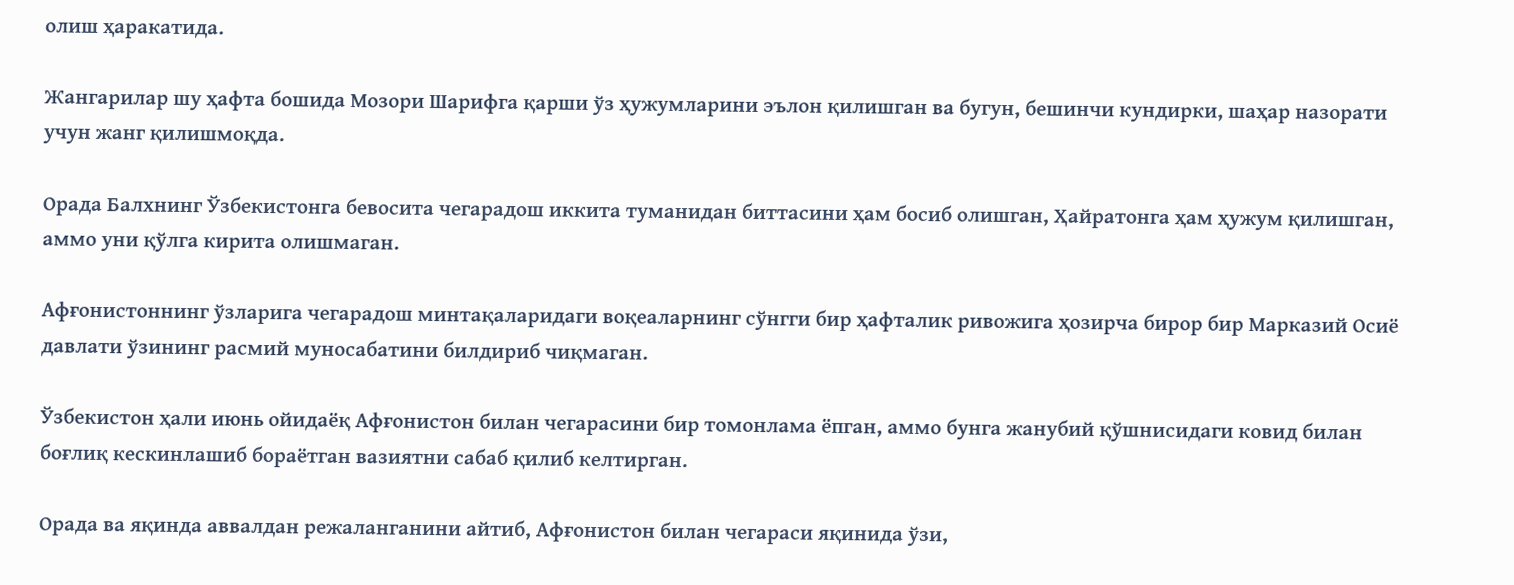олиш ҳаракатида.

Жангарилар шу ҳафта бошида Мозори Шарифга қарши ўз ҳужумларини эълон қилишган ва бугун, бешинчи кундирки, шаҳар назорати учун жанг қилишмоқда.

Орада Балхнинг Ўзбекистонга бевосита чегарадош иккита туманидан биттасини ҳам босиб олишган, Ҳайратонга ҳам ҳужум қилишган, аммо уни қўлга кирита олишмаган.

Афғонистоннинг ўзларига чегарадош минтақаларидаги воқеаларнинг сўнгги бир ҳафталик ривожига ҳозирча бирор бир Марказий Осиё давлати ўзининг расмий муносабатини билдириб чиқмаган.

Ўзбекистон ҳали июнь ойидаёқ Афғонистон билан чегарасини бир томонлама ёпган, аммо бунга жанубий қўшнисидаги ковид билан боғлиқ кескинлашиб бораётган вазиятни сабаб қилиб келтирган.

Орада ва яқинда аввалдан режаланганини айтиб, Афғонистон билан чегараси яқинида ўзи,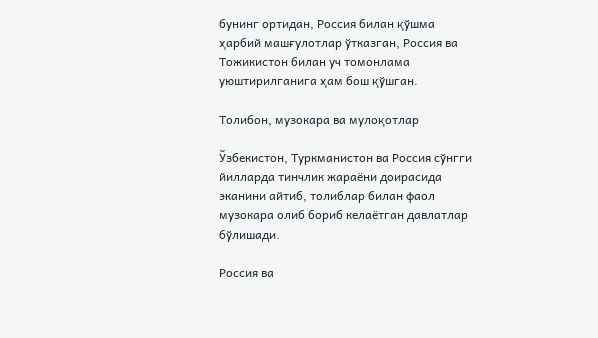бунинг ортидан, Россия билан қўшма ҳарбий машғулотлар ўтказган, Россия ва Тожикистон билан уч томонлама уюштирилганига ҳам бош қўшган.

Толибон, музокара ва мулоқотлар

Ўзбекистон, Туркманистон ва Россия сўнгги йилларда тинчлик жараёни доирасида эканини айтиб, толиблар билан фаол музокара олиб бориб келаётган давлатлар бўлишади.

Россия ва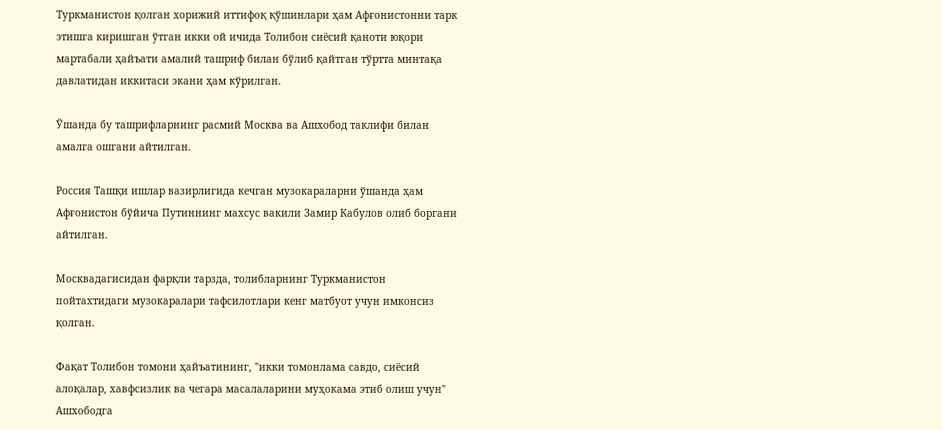Туркманистон қолган хорижий иттифоқ қўшинлари ҳам Афғонистонни тарк этишга киришган ўтган икки ой ичида Толибон сиёсий қаноти юқори мартабали ҳайъати амалий ташриф билан бўлиб қайтган тўртта минтақа давлатидан иккитаси экани ҳам кўрилган.

Ўшанда бу ташрифларнинг расмий Москва ва Ашхобод таклифи билан амалга ошгани айтилган.

Россия Ташқи ишлар вазирлигида кечган музокараларни ўшанда ҳам Афғонистон бўйича Путиннинг махсус вакили Замир Кабулов олиб боргани айтилган.

Москвадагисидан фарқли тарзда, толибларнинг Туркманистон пойтахтидаги музокаралари тафсилотлари кенг матбуот учун имконсиз қолган.

Фақат Толибон томони ҳайъатининг, "икки томонлама савдо, сиёсий алоқалар, хавфсизлик ва чегара масалаларини муҳокама этиб олиш учун" Ашхободга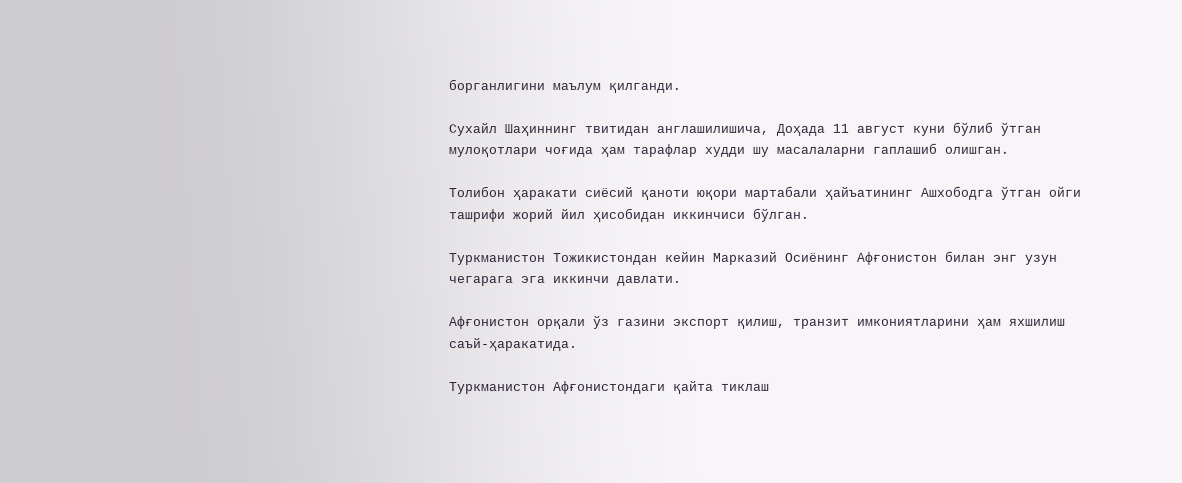борганлигини маълум қилганди.

Сухайл Шаҳиннинг твитидан англашилишича, Доҳада 11 август куни бўлиб ўтган мулоқотлари чоғида ҳам тарафлар худди шу масалаларни гаплашиб олишган.

Толибон ҳаракати сиёсий қаноти юқори мартабали ҳайъатининг Ашхободга ўтган ойги ташрифи жорий йил ҳисобидан иккинчиси бўлган.

Туркманистон Тожикистондан кейин Марказий Осиёнинг Афғонистон билан энг узун чегарага эга иккинчи давлати.

Афғонистон орқали ўз газини экспорт қилиш, транзит имкониятларини ҳам яхшилиш саъй-ҳаракатида.

Туркманистон Афғонистондаги қайта тиклаш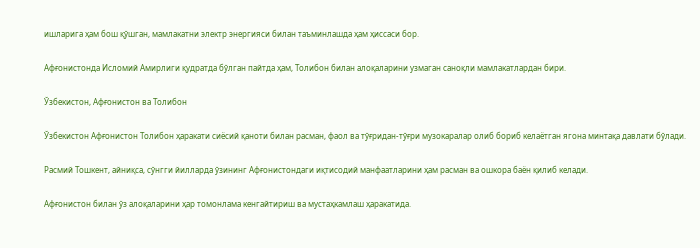ишларига ҳам бош қўшган, мамлакатни электр энергияси билан таъминлашда ҳам ҳиссаси бор.

Афғонистонда Исломий Амирлиги қудратда бўлган пайтда ҳам, Толибон билан алоқаларини узмаган саноқли мамлакатлардан бири.

Ўзбекистон, Афғонистон ва Толибон

Ўзбекистон Афғонистон Толибон ҳаракати сиёсий қаноти билан расман, фаол ва тўғридан-тўғри музокаралар олиб бориб келаётган ягона минтақа давлати бўлади.

Расмий Тошкент, айниқса, сўнгги йилларда ўзининг Афғонистондаги иқтисодий манфаатларини ҳам расман ва ошкора баён қилиб келади.

Афғонистон билан ўз алоқаларини ҳар томонлама кенгайтириш ва мустаҳкамлаш ҳаракатида.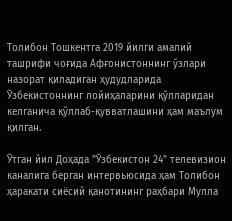Толибон Тошкентга 2019 йилги амалий ташрифи чоғида Афғонистоннинг ўзлари назорат қиладиган ҳудудларида Ўзбекистоннинг лойиҳаларини қўлларидан келганича қўллаб-қувватлашини ҳам маълум қилган.

Ўтган йил Доҳада "Ўзбекистон 24" телевизион каналига берган интервьюсида ҳам Толибон ҳаракати сиёсий қанотининг раҳбари Мулла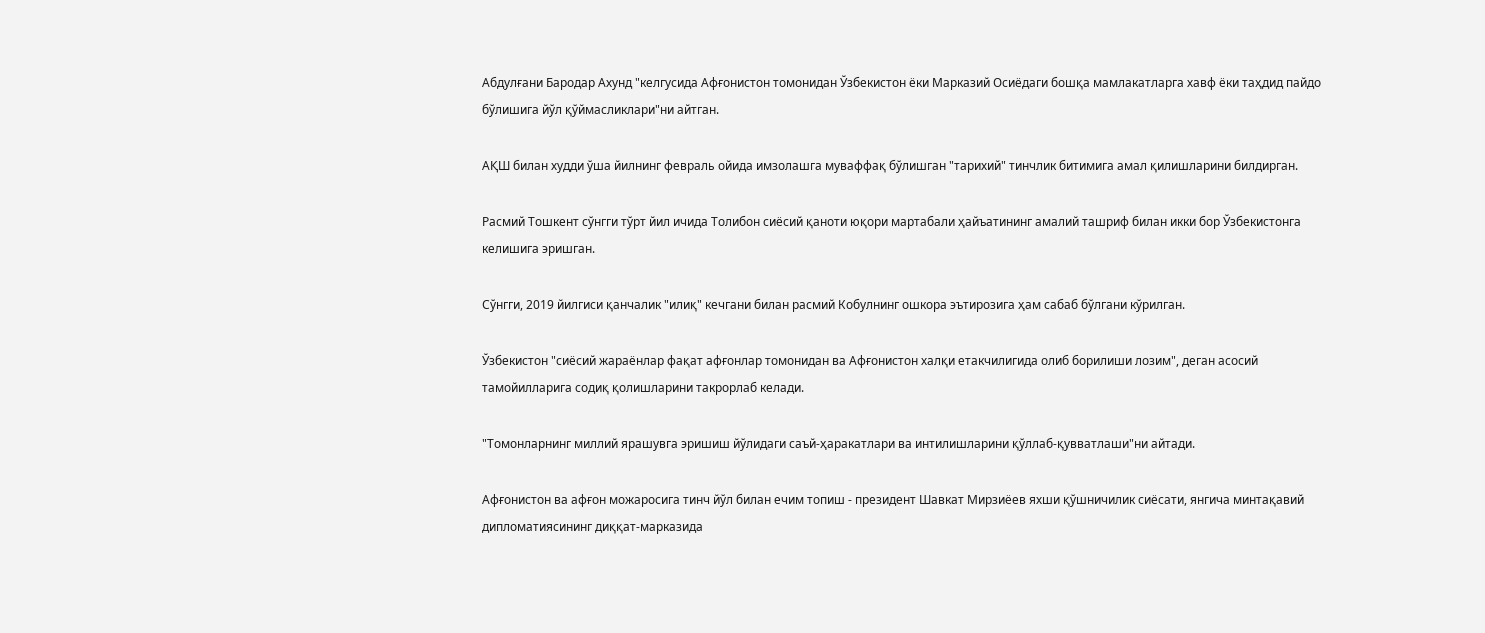Абдулғани Бародар Ахунд "келгусида Афғонистон томонидан Ўзбекистон ёки Марказий Осиёдаги бошқа мамлакатларга хавф ёки таҳдид пайдо бўлишига йўл қўймасликлари"ни айтган.

АҚШ билан худди ўша йилнинг февраль ойида имзолашга муваффақ бўлишган "тарихий" тинчлик битимига амал қилишларини билдирган.

Расмий Тошкент сўнгги тўрт йил ичида Толибон сиёсий қаноти юқори мартабали ҳайъатининг амалий ташриф билан икки бор Ўзбекистонга келишига эришган.

Сўнгги, 2019 йилгиси қанчалик "илиқ" кечгани билан расмий Кобулнинг ошкора эътирозига ҳам сабаб бўлгани кўрилган.

Ўзбекистон "сиёсий жараёнлар фақат афғонлар томонидан ва Афғонистон халқи етакчилигида олиб борилиши лозим", деган асосий тамойилларига содиқ қолишларини такрорлаб келади.

"Томонларнинг миллий ярашувга эришиш йўлидаги саъй-ҳаракатлари ва интилишларини қўллаб-қувватлаши"ни айтади.

Афғонистон ва афғон можаросига тинч йўл билан ечим топиш - президент Шавкат Мирзиёев яхши қўшничилик сиёсати, янгича минтақавий дипломатиясининг диққат-марказида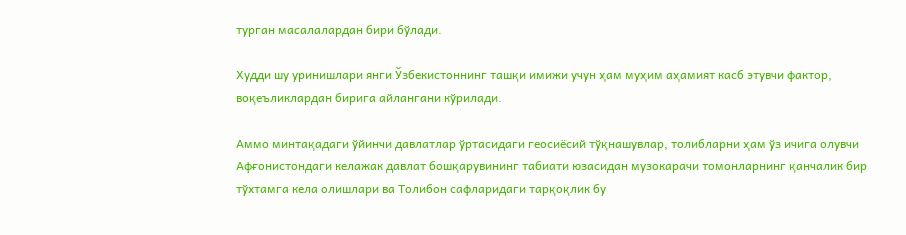турган масалалардан бири бўлади.

Худди шу уринишлари янги Ўзбекистоннинг ташқи имижи учун ҳам муҳим аҳамият касб этувчи фактор, воқеъликлардан бирига айлангани кўрилади.

Аммо минтақадаги ўйинчи давлатлар ўртасидаги геосиёсий тўқнашувлар, толибларни ҳам ўз ичига олувчи Афғонистондаги келажак давлат бошқарувининг табиати юзасидан музокарачи томонларнинг қанчалик бир тўхтамга кела олишлари ва Толибон сафларидаги тарқоқлик бу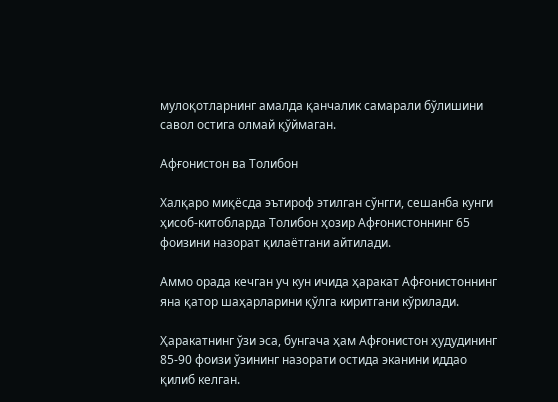мулоқотларнинг амалда қанчалик самарали бўлишини савол остига олмай қўймаган.

Афғонистон ва Толибон

Халқаро миқёсда эътироф этилган сўнгги, сешанба кунги ҳисоб-китобларда Толибон ҳозир Афғонистоннинг 65 фоизини назорат қилаётгани айтилади.

Аммо орада кечган уч кун ичида ҳаракат Афғонистоннинг яна қатор шаҳарларини қўлга киритгани кўрилади.

Ҳаракатнинг ўзи эса, бунгача ҳам Афғонистон ҳудудининг 85-90 фоизи ўзининг назорати остида эканини иддао қилиб келган.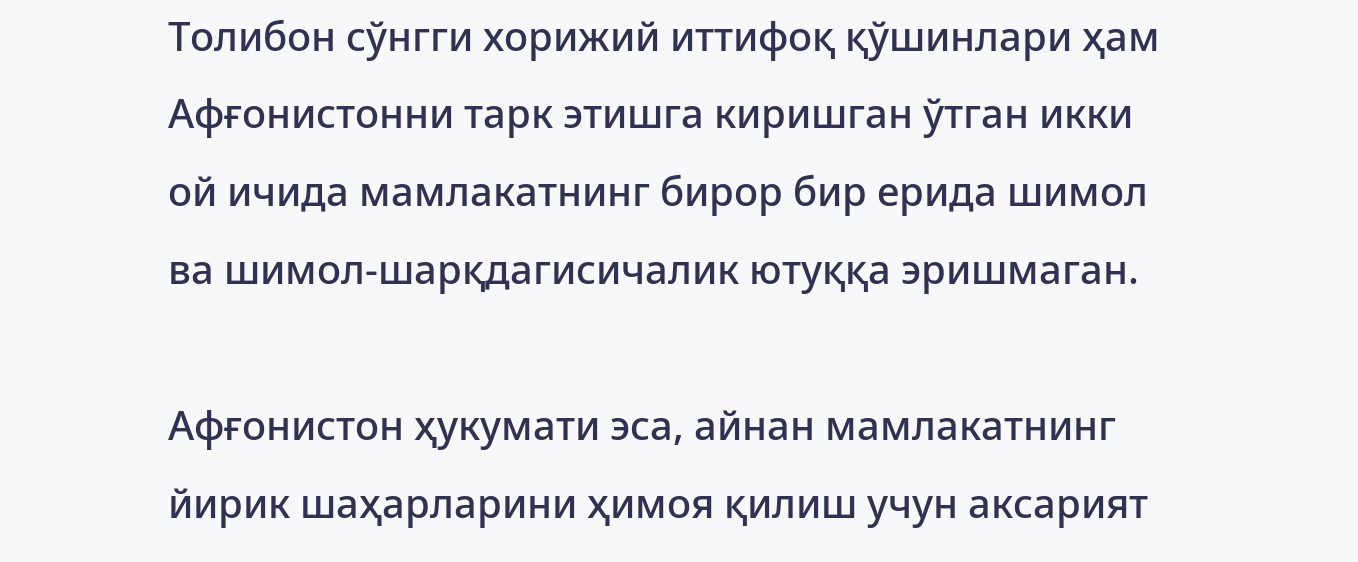Толибон сўнгги хорижий иттифоқ қўшинлари ҳам Афғонистонни тарк этишга киришган ўтган икки ой ичида мамлакатнинг бирор бир ерида шимол ва шимол-шарқдагисичалик ютуққа эришмаган.

Афғонистон ҳукумати эса, айнан мамлакатнинг йирик шаҳарларини ҳимоя қилиш учун аксарият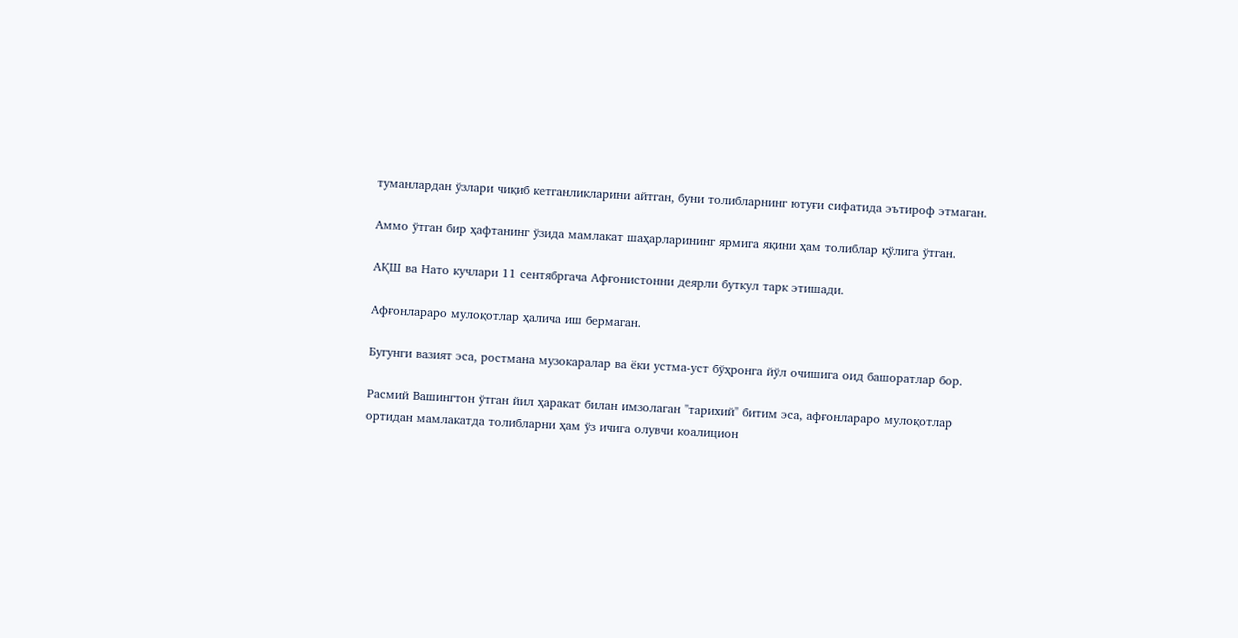туманлардан ўзлари чиқиб кетганликларини айтган, буни толибларнинг ютуғи сифатида эътироф этмаган.

Аммо ўтган бир ҳафтанинг ўзида мамлакат шаҳарларининг ярмига яқини ҳам толиблар қўлига ўтган.

АҚШ ва Нато кучлари 11 сентябргача Афғонистонни деярли буткул тарк этишади.

Афғонлараро мулоқотлар ҳалича иш бермаган.

Бугунги вазият эса, ростмана музокаралар ва ёки устма-уст бўҳронга йўл очишига оид башоратлар бор.

Расмий Вашингтон ўтган йил ҳаракат билан имзолаган "тарихий" битим эса, афғонлараро мулоқотлар ортидан мамлакатда толибларни ҳам ўз ичига олувчи коалицион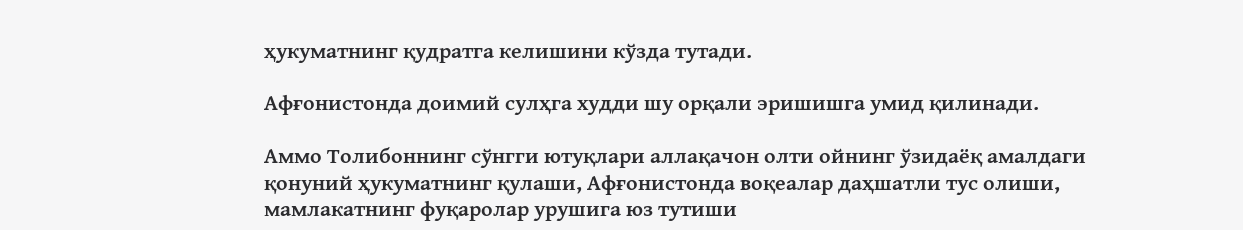ҳукуматнинг қудратга келишини кўзда тутади.

Афғонистонда доимий сулҳга худди шу орқали эришишга умид қилинади.

Аммо Толибоннинг сўнгги ютуқлари аллақачон олти ойнинг ўзидаёқ амалдаги қонуний ҳукуматнинг қулаши, Афғонистонда воқеалар даҳшатли тус олиши, мамлакатнинг фуқаролар урушига юз тутиши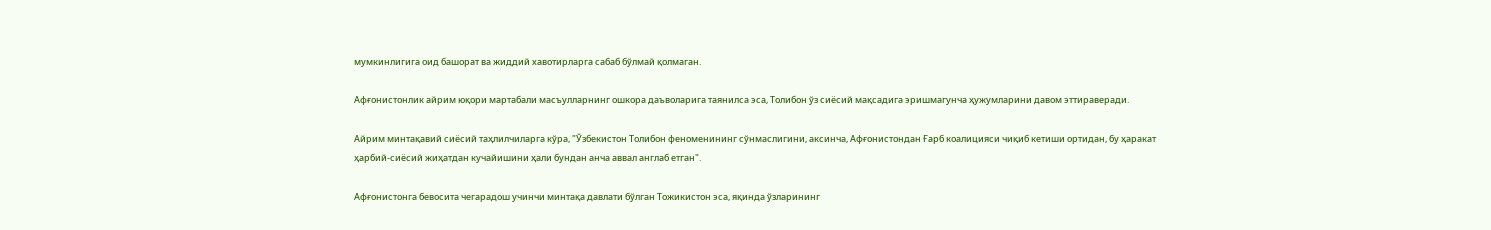мумкинлигига оид башорат ва жиддий хавотирларга сабаб бўлмай қолмаган.

Афғонистонлик айрим юқори мартабали масъулларнинг ошкора даъволарига таянилса эса, Толибон ўз сиёсий мақсадига эришмагунча ҳужумларини давом эттираверади.

Айрим минтақавий сиёсий таҳлилчиларга кўра, "Ўзбекистон Толибон феноменининг сўнмаслигини, аксинча, Афғонистондан Ғарб коалицияси чиқиб кетиши ортидан, бу ҳаракат ҳарбий-сиёсий жиҳатдан кучайишини ҳали бундан анча аввал англаб етган".

Афғонистонга бевосита чегарадош учинчи минтақа давлати бўлган Тожикистон эса, яқинда ўзларининг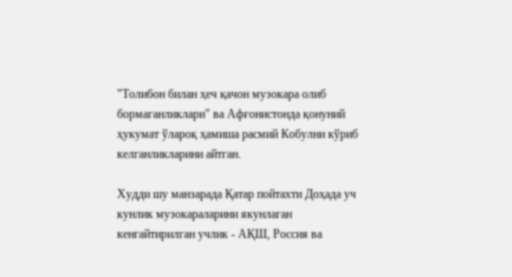"Толибон билан ҳеч қачон музокара олиб бормаганликлари" ва Афғонистонда қонуний ҳукумат ўлароқ ҳамиша расмий Кобулни кўриб келганликларини айтган.

Худди шу манзарада Қатар пойтахти Доҳада уч кунлик музокараларини якунлаган кенгайтирилган учлик - АҚШ, Россия ва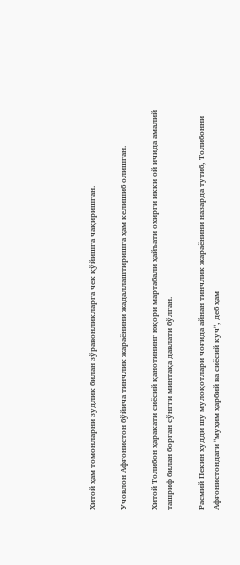Хитой ҳам томонларни зудлик билан зўравонликларга чек қўйишга чақиришган.

Учовлон Афғонистон бўйича тинчлик жараёнини жадаллаштиришга ҳам келишиб олишган.

Хитой Толибон ҳаракати сиёсий қанотининг юқори мартабали ҳайъати охирги икки ой ичида амалий ташриф билан борган сўнгги минтақа давлати бўлган.

Расмий Пекин худди шу мулоқотлари чоғида айнан тинчлик жараёнини назарда тутиб, Толибонни Афғонистондаги "муҳим ҳарбий ва сиёсий куч", деб ҳам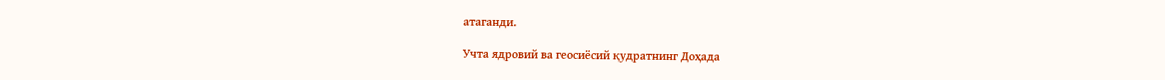атаганди.

Учта ядровий ва геосиёсий қудратнинг Доҳада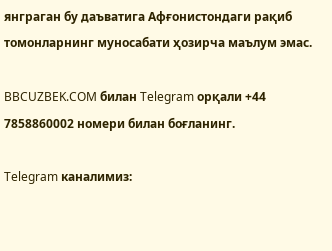янграган бу даъватига Афғонистондаги рақиб томонларнинг муносабати ҳозирча маълум эмас.

BBCUZBEK.COM билан Telegram орқали +44 7858860002 номери билан боғланинг.

Telegram каналимиз: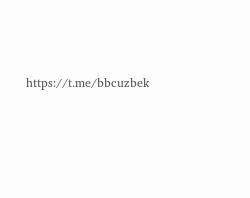https://t.me/bbcuzbek